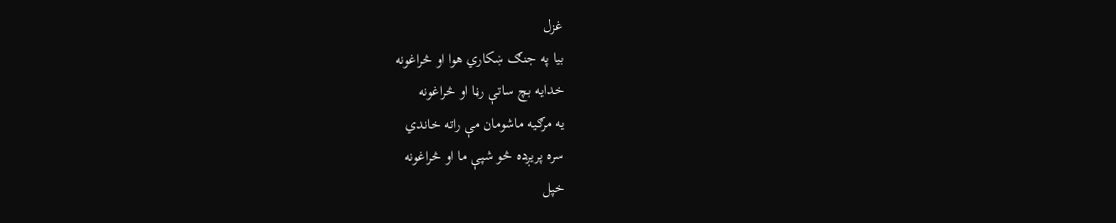غزل
بیا په جنګ ښکاري هوا او څراغونه
خدایه بچ ساتې رڼا او څراغونه
یه مرګیه ماشومان مې راته خاندي
سره پریږده څو شپې ما او څراغونه
خپل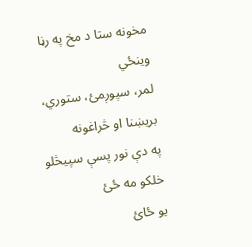مخونه ستا د مخ په رڼا وینځي
لمر، سپوږمئ، ستوري، بریښنا او څراغونه
په دې نور پسې سپیڅلو خلکو مه ځئ
یو ځائ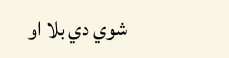شوي دي بلا او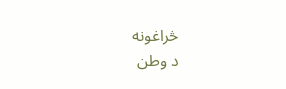څراغونه
د وطن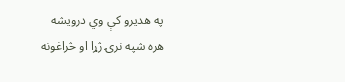په هدیرو کې وي درویشه
هره شپه نرۍ ژړا او څراغونه